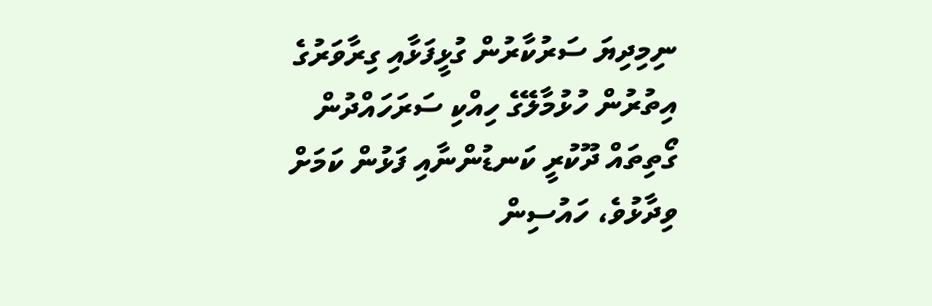ނިމިދިޔަ ސަރުކާރުން ގުޅީފަޅާއި ގިރާވަރުގެ އިތުރުން ހުޅުމާލޭގެ ހިއްކި ސަރަހައްދުން ގޯތިތައް ދޫކުރީ ކަނޑުންނާއި ފަޅުން ކަމަށް ވިދާޅުވެ، ހައުސިން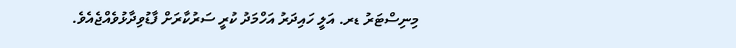މިނިސްޓަރު ޑރ. އަލީ ހައިދަރު އަހްމަދު ކުރީ ސަރުކާރަށް ފާޑުވިދާޅުވެއްޖެއެވެ.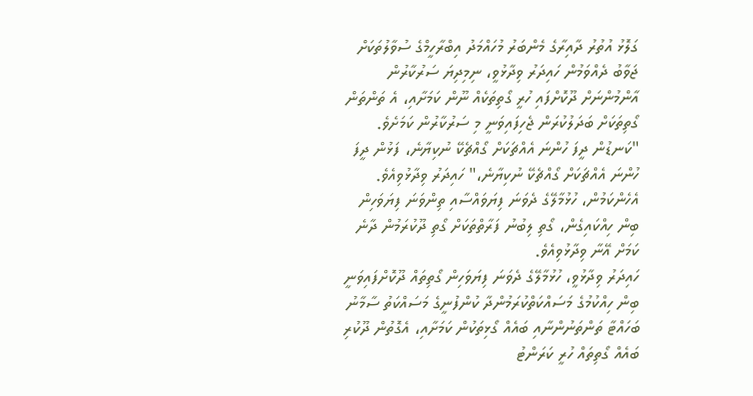ގަލޮޅު އުތުރު ދާއިރާގެ މެންބަރު މުހައްމަދު އިބްރާހީމްގެ ސުވާލުތަކަށް ޖަވާބު ދެއްވަމުން ހައިދަރު ވިދާޅުވީ، ނިމިދިޔަ ސަރުކާރުން އާންމުންނަށް ދޫކޮށްފައި ހުރީ ގޯތިތަކެއް ނޫން ކަމަށާއި، އެ ތަންތަން ގޯތިތަކަށް ބަދަލުކުރަން ޖެހިފައިވަނީ މި ސަރުކާރުން ކަމަށެވެ.
"ކަނޑުން ދީފަ ހުންނަ އެއްޗަކަށް ގޯއްޗެކޭ ނުކިޔާނެ، ފަޅުން ދީފަ ހުންނަ އެއްޗަކަށް ގޯއްޗެކޭ ނުކިޔާނެ،" ހައިދަރު ވިދާޅުވިއެވެ.
އެހެންކަމުން، ހުޅުމާލޭގެ ދެވަނަ ފިޔަވައްސާއި ތިންވަނަ ފިޔަވަހިން ބިން ހިއްކައިގެން، ގޯތި ލިބުނު ފަރާތްތަކަށް ގޯތި ދޫކުރަމުން ދާނެ ކަމަށް އޭނާ ވިދާޅުވިއެވެ.
ހައިދަރު ވިދާޅުވީ، ހުޅުމާލޭގެ ދެވަނަ ފިޔަވަހިން ގޯތިތައް ދޫކޮށްފައިވަނީ ބިން ހިއްކުމުގެ މަސައްކަތްކުރަމުންދާ ކުންފުނީގެ މަސައްކަތު ސާމާނު ބަހައްޓާ ތަންތަނުންނާއި ބައެއް ގޯޅިތަކުން ކަމަށާއި، އެގޮތުން ދޫކުރި ބައެއް ގޯތިތައް ހުރީ ކަރަންޓު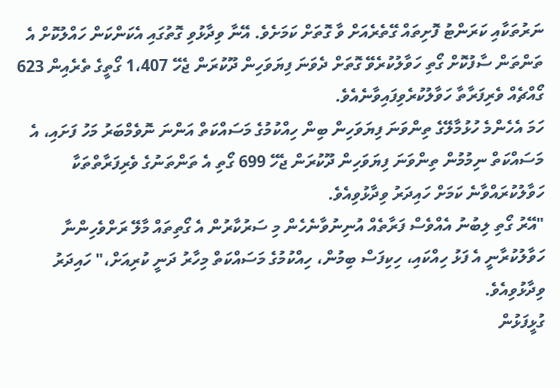ނަރުތަކާއި ކަރަންޓު ފޮށިތައް ގޭތެރެއަށް ވާ ގޮތަށް ކަމަށެވެ. އޭނާ ވިދާޅުވި ގޮތުގައި އެކަންކަން ހައްލުކޮށް އެ ތަންތަން ސާފުކޮށް ގޯތި ހަވާލުކުރެވޭ ގޮތަށް ދެވަނަ ފިޔަވަހިން ދޫކުރަން ޖެހޭ 1،407 ގޯތީގެ ތެރެއިން 623 ގޯއްޗެއް ވެރިފަރާތާ ހަވާލުކުރެވިފައިވާނެއެވެ.
ހަމަ އެހެންމެ ހުޅުމާލޭގެ ތިންވަނަ ފިޔަވަހިން ބިން ހިއްކުމުގެ މަސައްކަތް އަންނަ ނޮވެމްބަރު މަހު ފަށައި، އެ މަސައްކަތް ނިމުމުން ތިންވަނަ ފިޔަވަހިން ދޫކުރަން ޖެހޭ 699 ގޯތި އެ ތަންތަނުގެ ވެރިފަރާތްތަކާ ހަވާލުކުރައްވާނެ ކަމަށް ހައިދަރު ވިދާޅުވިއެވެ.
"އޭރު ގޯތި ލިބުނު އެއްވެސް ފަރާތެއް އުނިނުވާނެހެން މި ސަރުކާރުން އެ ގޯތިތައް މާލޭ ރަށްވެހިންނާ ހަވާލުކުރާނީ އެ ފަޅު ހިއްކައި، ހިކިފަސް ބިމުން، ހިއްކުމުގެ މަސައްކަތް މިހާރު ދަނީ ކުރިއަށް،" ހައިދަރު ވިދާޅުވިއެވެ.
ގުޅީފަޅުން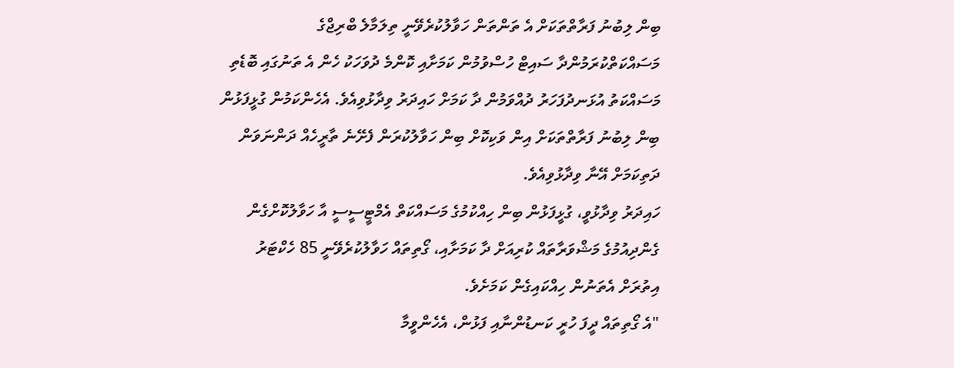ބިން ލިބުނު ފަރާތްތަކަށް އެ ތަންތަން ހަވާލުކުރެވޭނީ ތިލަމާލެ ބްރިޖްގެ މަސައްކަތްކުރަމުންދާ ސައިޓް ހުސްވުމުން ކަމަށާއި ކޮންމެ ދުވަހަކު ހެން އެ ތަނުގައި ބޮޑެތި މަސައްކަތު އުޅަނދުފަހަރު ދުއްވަމުން ދާ ކަމަށް ހައިދަރު ވިދާޅުވިއެވެ. އެހެންކަމުން ގުޅީފަޅުން ބިން ލިބުނު ފަރާތްތަކަށް އިން ވަކިކޮށް ބިން ހަވާލުކުރަން ފެށޭނެ ތާރީހެއް ދަންނަވަން ދަތިކަމަށް އޭނާ ވިދާޅުވިއެވެ.
ހައިދަރު ވިދާޅުވީ، ގުޅީފަޅުން ބިން ހިއްކުމުގެ މަސައްކަތް އެމްޓީސީސީ އާ ހަވާލުކޮށްގެން ގެންދިއުމުގެ މަޝްވަރާތައް ކުރިއަށް ދާ ކަމަށާއި، ގޯތިތައް ހަވާލުކުރެވޭނީ 85 ހެކްޓަރު އިތުރަށް އެތަނުން ހިއްކައިގެން ކަމަށެވެ.
"އެ ގޯތިތައް ދީފަ ހުރީ ކަނޑުންނާއި ފަޅުން، އެހެންވީމާ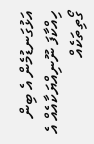އަޅުގަނޑުމެން އެ ބިން ހިއްކާފަ ނޫނިއްޔަކާއެއް އެ ގޯތިތަކެއް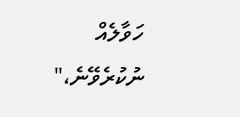ހަވާލެއް ނުކުރެވޭނެ،"